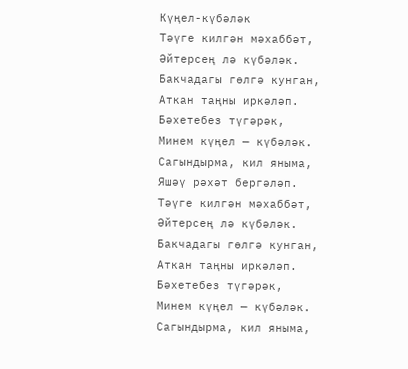Күңел-күбәләк
Тәүге килгән мәхаббәт,
Әйтерсең лә күбәләк.
Бакчадагы гөлгә кунган,
Аткан таңны иркәләп.
Бәхетебез түгәрәк,
Минем күңел — күбәләк.
Сагындырма, кил яныма,
Яшәү рәхәт бергәләп.
Тәүге килгән мәхаббәт,
Әйтерсең лә күбәләк.
Бакчадагы гөлгә кунган,
Аткан таңны иркәләп.
Бәхетебез түгәрәк,
Минем күңел — күбәләк.
Сагындырма, кил яныма,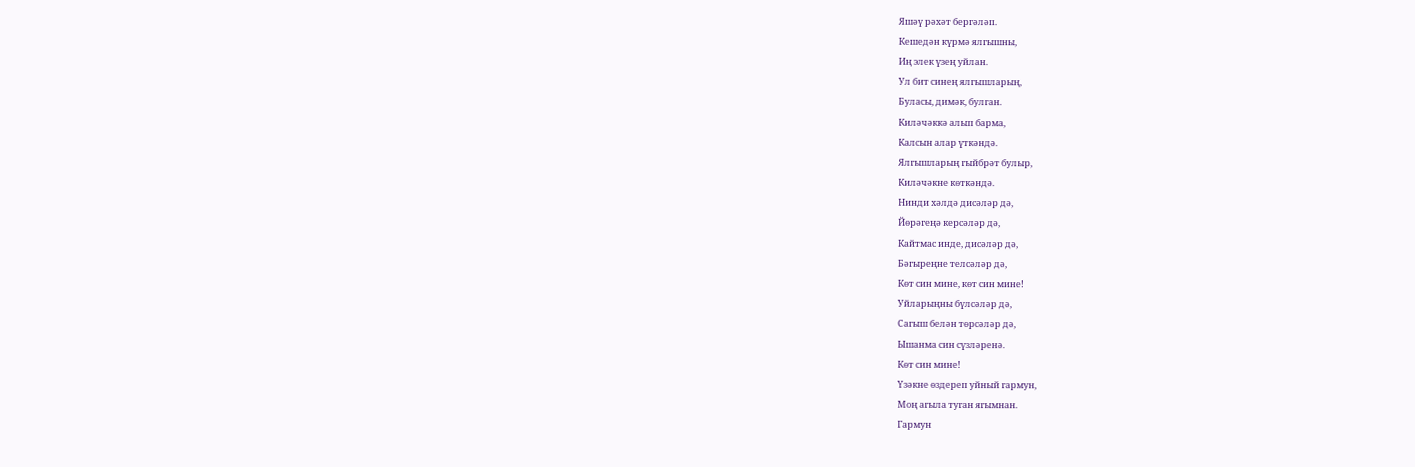Яшәү рәхәт бергәләп.
Кешедән күрмә ялгышны,
Иң элек үзең уйлан.
Ул бит синең ялгышларың,
Буласы, димәк, булган.
Киләчәккә алып барма,
Калсын алар үткәндә.
Ялгышларың гыйбрәт булыр,
Киләчәкне көткәндә.
Нинди хәлдә дисәләр дә,
Йөрәгеңә керсәләр дә,
Кайтмас инде, дисәләр дә,
Бәгыреңне телсәләр дә,
Көт син мине, көт син мине!
Уйларыңны бүлсәләр дә,
Сагыш белән төрсәләр дә,
Ышанма син сүзләренә.
Көт син мине!
Үзәкне өздереп уйный гармун,
Моң агыла туган ягымнан.
Гармун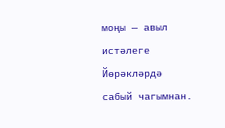моңы — авыл истәлеге
Йөрәкләрдә сабый чагымнан.